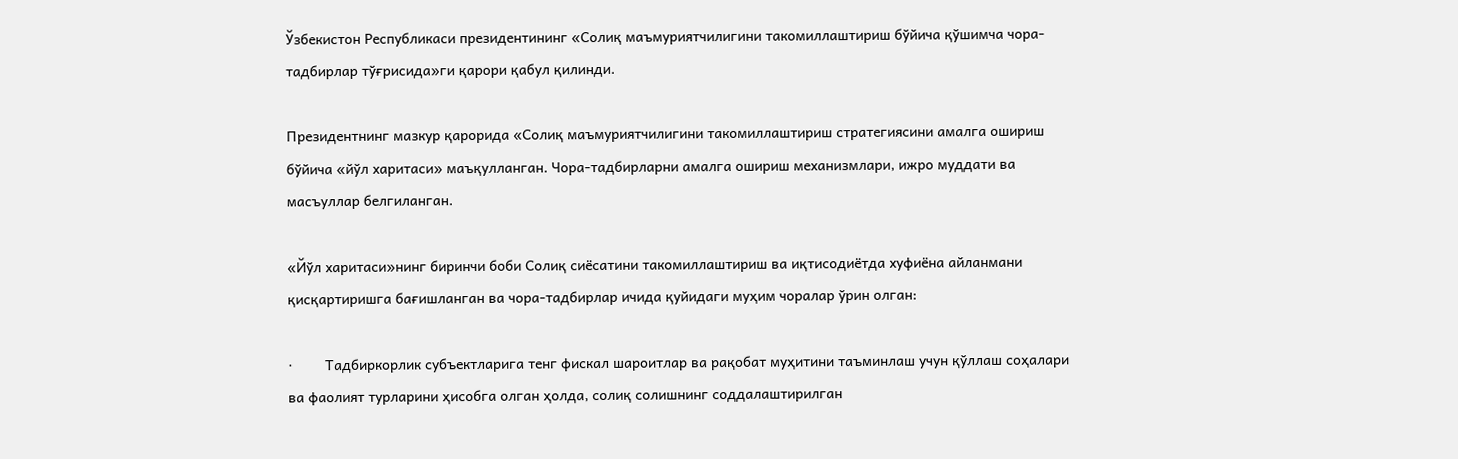Ўзбекистон Республикаси президентининг «Солиқ маъмуриятчилигини такомиллаштириш бўйича қўшимча чора-тадбирлар тўғрисида»ги қарори қабул қилинди.

Президентнинг мазкур қарорида «Солиқ маъмуриятчилигини такомиллаштириш стратегиясини амалга ошириш бўйича «йўл харитаси» маъқулланган. Чора-тадбирларни амалга ошириш механизмлари, ижро муддати ва масъуллар белгиланган.

«Йўл харитаси»нинг биринчи боби Солиқ сиёсатини такомиллаштириш ва иқтисодиётда хуфиёна айланмани қисқартиришга бағишланган ва чора-тадбирлар ичида қуйидаги муҳим чоралар ўрин олган:

·        Тадбиркорлик субъектларига тенг фискал шароитлар ва рақобат муҳитини таъминлаш учун қўллаш соҳалари ва фаолият турларини ҳисобга олган ҳолда, солиқ солишнинг соддалаштирилган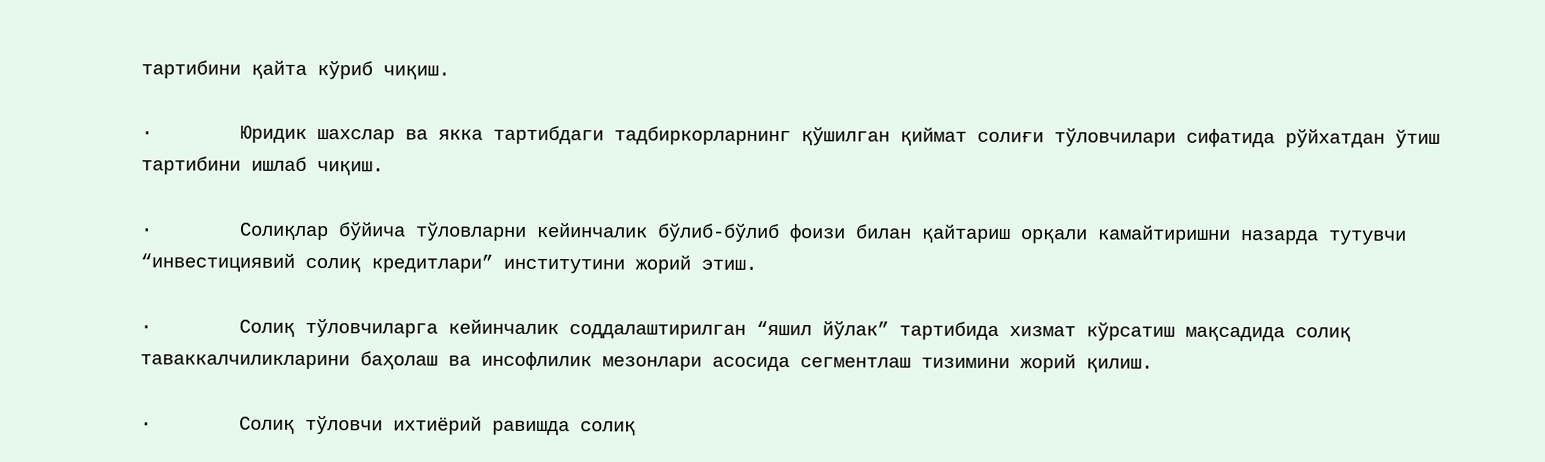тартибини қайта кўриб чиқиш.

·        Юридик шахслар ва якка тартибдаги тадбиркорларнинг қўшилган қиймат солиғи тўловчилари сифатида рўйхатдан ўтиш тартибини ишлаб чиқиш.

·        Солиқлар бўйича тўловларни кейинчалик бўлиб-бўлиб фоизи билан қайтариш орқали камайтиришни назарда тутувчи “инвестициявий солиқ кредитлари” институтини жорий этиш.

·        Солиқ тўловчиларга кейинчалик соддалаштирилган “яшил йўлак” тартибида хизмат кўрсатиш мақсадида солиқ таваккалчиликларини баҳолаш ва инсофлилик мезонлари асосида сегментлаш тизимини жорий қилиш.

·        Солиқ тўловчи ихтиёрий равишда солиқ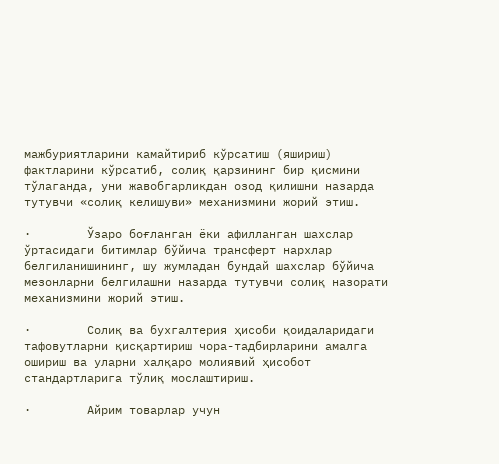мажбуриятларини камайтириб кўрсатиш (яшириш) фактларини кўрсатиб, солиқ қарзининг бир қисмини тўлаганда, уни жавобгарликдан озод қилишни назарда тутувчи «солиқ келишуви» механизмини жорий этиш.

·        Ўзаро боғланган ёки афилланган шахслар ўртасидаги битимлар бўйича трансферт нархлар белгиланишининг, шу жумладан бундай шахслар бўйича мезонларни белгилашни назарда тутувчи солиқ назорати механизмини жорий этиш.

·        Солиқ ва бухгалтерия ҳисоби қоидаларидаги тафовутларни қисқартириш чора-тадбирларини амалга ошириш ва уларни халқаро молиявий ҳисобот стандартларига тўлиқ мослаштириш.

·        Айрим товарлар учун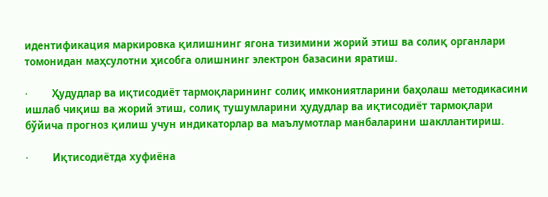идентификация маркировка қилишнинг ягона тизимини жорий этиш ва солиқ органлари томонидан маҳсулотни ҳисобга олишнинг электрон базасини яратиш.

·        Ҳудудлар ва иқтисодиёт тармоқларининг солиқ имкониятларини баҳолаш методикасини ишлаб чиқиш ва жорий этиш, солиқ тушумларини ҳудудлар ва иқтисодиёт тармоқлари бўйича прогноз қилиш учун индикаторлар ва маълумотлар манбаларини шакллантириш.

·        Иқтисодиётда хуфиёна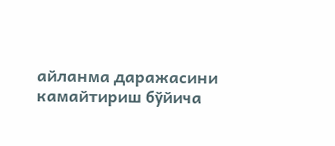айланма даражасини камайтириш бўйича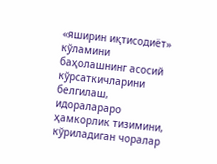«яширин иқтисодиёт» кўламини баҳолашнинг асосий кўрсаткичларини белгилаш, идоралараро ҳамкорлик тизимини, кўриладиган чоралар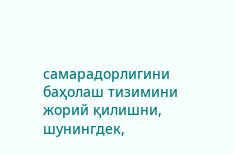самарадорлигини баҳолаш тизимини жорий қилишни, шунингдек,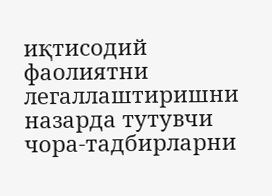иқтисодий фаолиятни легаллаштиришни назарда тутувчи чора-тадбирларни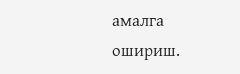амалга ошириш.